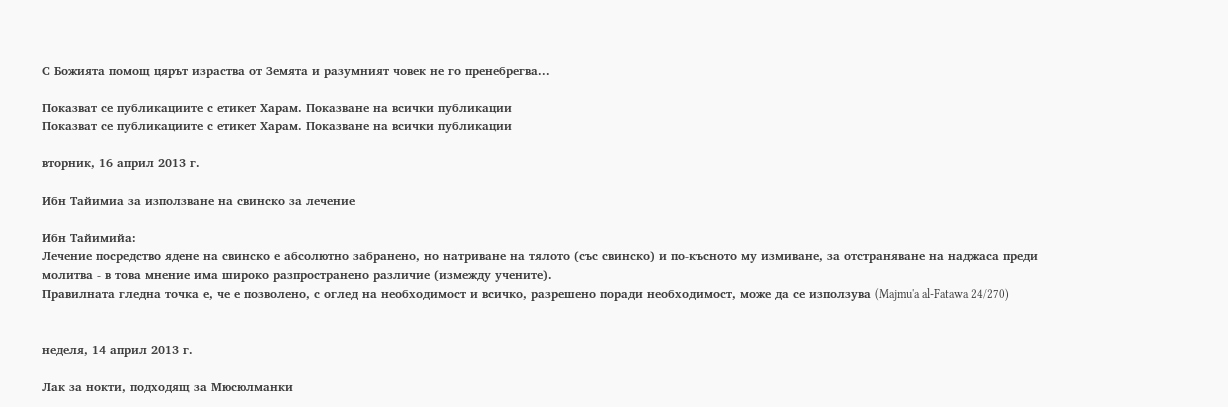С Божията помощ цярът израства от Земята и разумният човек не го пренебрегва...

Показват се публикациите с етикет Харам. Показване на всички публикации
Показват се публикациите с етикет Харам. Показване на всички публикации

вторник, 16 април 2013 г.

Ибн Тайимиа за използване на свинско за лечение

Ибн Тайимийа:
Лечение посредство ядене на свинско е абсолютно забранено, но натриване на тялото (със свинско) и по-късното му измиване, за отстраняване на наджаса преди молитва - в това мнение има широко разпространено различие (измежду учените).
Правилната гледна точка е, че е позволено, с оглед на необходимост и всичко, разрешено поради необходимост, може да се използува (Majmu'a al-Fatawa 24/270)


неделя, 14 април 2013 г.

Лак за нокти, подходящ за Мюсюлманки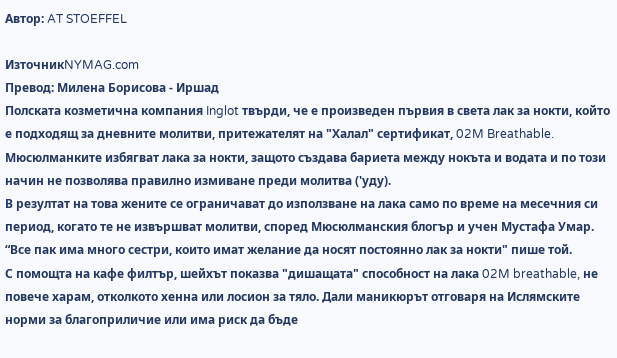Автор: AT STOEFFEL

ИзточникNYMAG.com
Превод: Милена Борисова - Иршад
Полската козметична компания Inglot твърди, че е произведен първия в света лак за нокти, който е подходящ за дневните молитви, притежателят на "Халал" сертификат, 02M Breathable. Мюсюлманките избягват лака за нокти, защото създава бариета между нокъта и водата и по този начин не позволява правилно измиване преди молитва ('уду).
В резултат на това жените се ограничават до използване на лака само по време на месечния си период, когато те не извършват молитви, според Мюсюлманския блогър и учен Мустафа Умар. “Все пак има много сестри, които имат желание да носят постоянно лак за нокти" пише той.
С помощта на кафе филтър, шейхът показва "дишащата" способност на лака 02M breathable, не повече харам, отколкото хенна или лосион за тяло. Дали маникюрът отговаря на Ислямските норми за благоприличие или има риск да бъде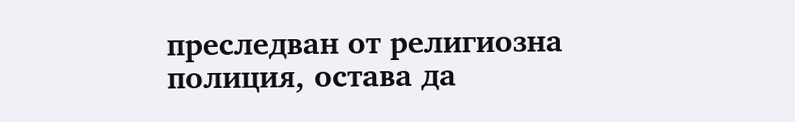преследван от религиозна полиция, остава да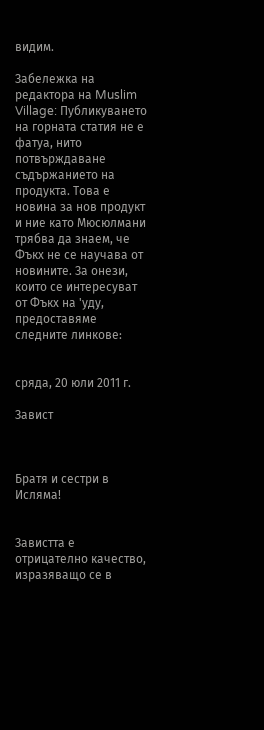видим.

Забележка на редактора на Muslim Village: Публикуването на горната статия не е фатуа, нито  потвърждаване съдържанието на продукта. Това е новина за нов продукт и ние като Мюсюлмани трябва да знаем, че Фъкх не се научава от новините. За онези, които се интересуват от Фъкх на 'уду, предоставяме следните линкове:


сряда, 20 юли 2011 г.

Завист



Братя и сестри в Ислямa!


Завистта е отрицателно качество, изразяващо се в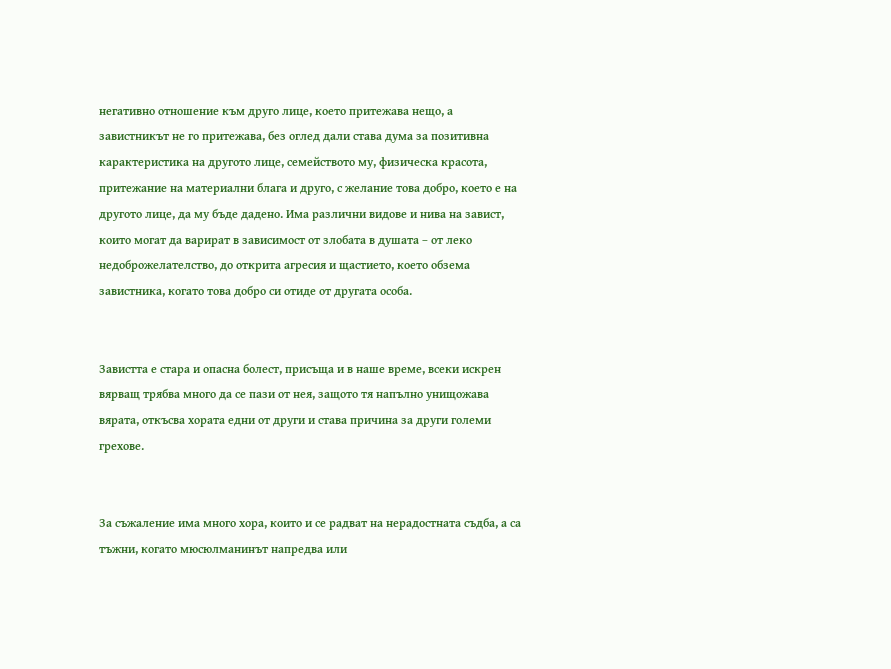негативно отношение към друго лице, което притежава нещо, а завистникът не го притежава, без оглед дали става дума за позитивна карактеристика на другото лице, семейството му, физическа красота, притежание на материални блага и друго, с желание това добро, което е на другото лице, да му бъде дадено. Има различни видове и нива на завист, които могат да варират в зависимост от злобата в душата – от леко недоброжелателство, до открита агресия и щастието, което обзема завистника, когато това добро си отиде от другата особа.


Завистта е стара и опасна болест, присъща и в наше време, всеки искрен вярващ трябва много да се пази от нея, защото тя напълно унищожава вярата, откъсва хората едни от други и става причина за други големи грехове.


За съжаление има много хора, които и се радват на нерадостната съдба, а са тъжни, когато мюсюлманинът напредва или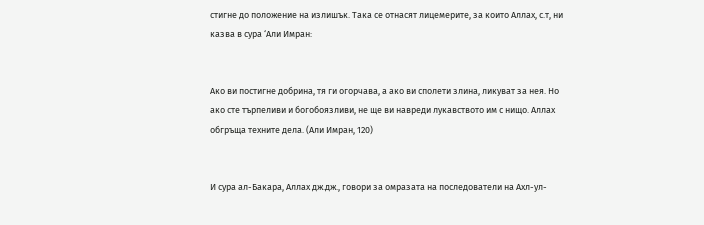стигне до положение на излишък. Така се отнасят лицемерите, за които Аллах, с.т, ни казва в сура ‘Али Имран:


Ако ви постигне добрина, тя ги огорчава, а ако ви сполети злина, ликуват за нея. Но ако сте търпеливи и богобоязливи, не ще ви навреди лукавството им с нищо. Аллах обгръща техните дела. (Али Имран, 120)


И сура ал-Бакара, Аллах дж.дж., говори за омразата на последователи на Ахл-ул-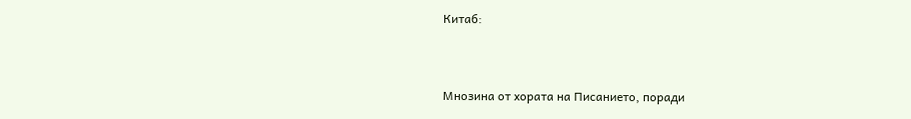Китаб:


Мнозина от хората на Писанието, поради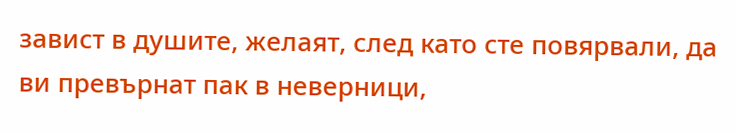завист в душите, желаят, след като сте повярвали, да ви превърнат пак в неверници,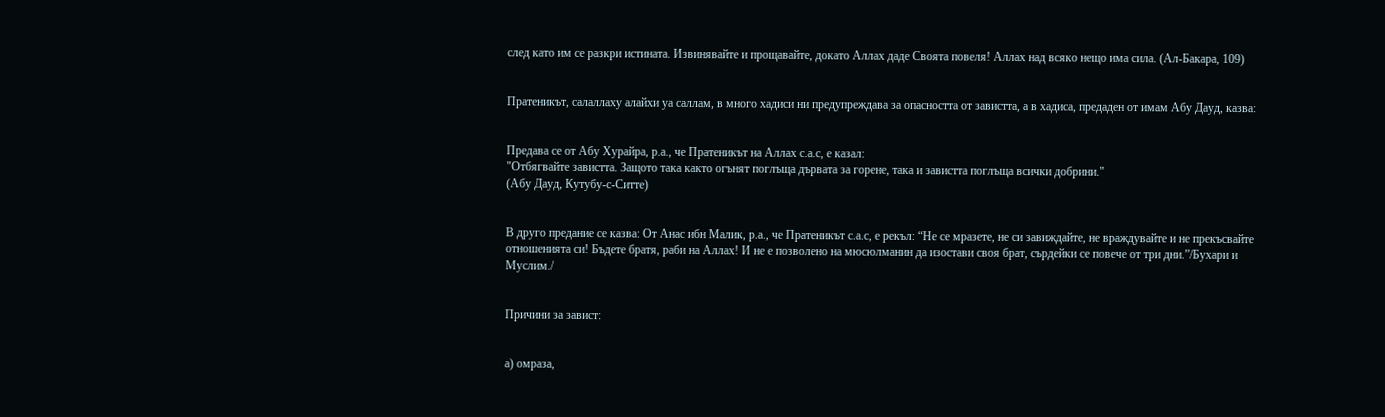след като им се разкри истината. Извинявайте и прощавайте, докато Аллах даде Своята повеля! Аллах над всяко нещо има сила. (Ал-Бакара, 109)


Пратеникът, салаллаху алайхи уа саллам, в много хадиси ни предупреждава за опасността от завистта, а в хадиса, предаден от имам Абу Дауд, казва:


Предава се от Абу Хурайра, р.а., че Пратеникът на Аллах с.а.с, е казал:
"Отбягвайте завистта. Защото така както огънят поглъща дървата за горене, така и завистта поглъща всички добрини."
(Абу Дауд, Кутубу-с-Ситте)


В друго предание се казва: От Анас ибн Малик, р.а., че Пратеникът с.а.с, е рекъл: “Не се мразете, не си завиждайте, не враждувайте и не прекъсвайте отношенията си! Бъдете братя, раби на Аллах! И не е позволено на мюсюлманин да изостави своя брат, сърдейки се повече от три дни.”/Бухари и Муслим./


Причини за завист:


а) омраза,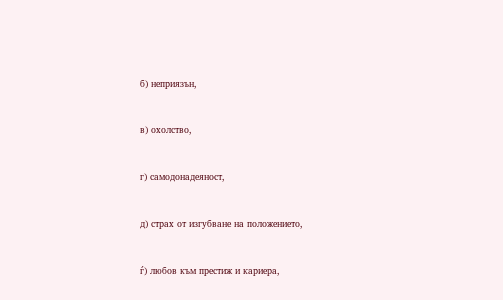б) неприязън,


в) охолство,


г) самодонадеяност,


д) страх от изгубване на положението,


ѓ) любов към престиж и кариера,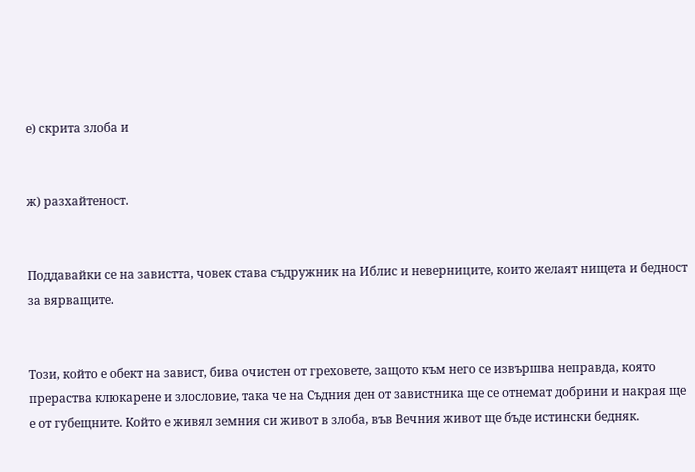е) скрита злоба и


ж) разхайтеност.


Поддавайки се на завистта, човек става съдружник на Иблис и неверниците, които желаят нищета и бедност за вярващите.


Този, който е обект на завист, бива очистен от греховете, защото към него се извършва неправда, която прераства клюкарене и злословие, така че на Съдния ден от завистника ще се отнемат добрини и накрая ще е от губещните. Който е живял земния си живот в злоба, във Вечния живот ще бъде истински бедняк.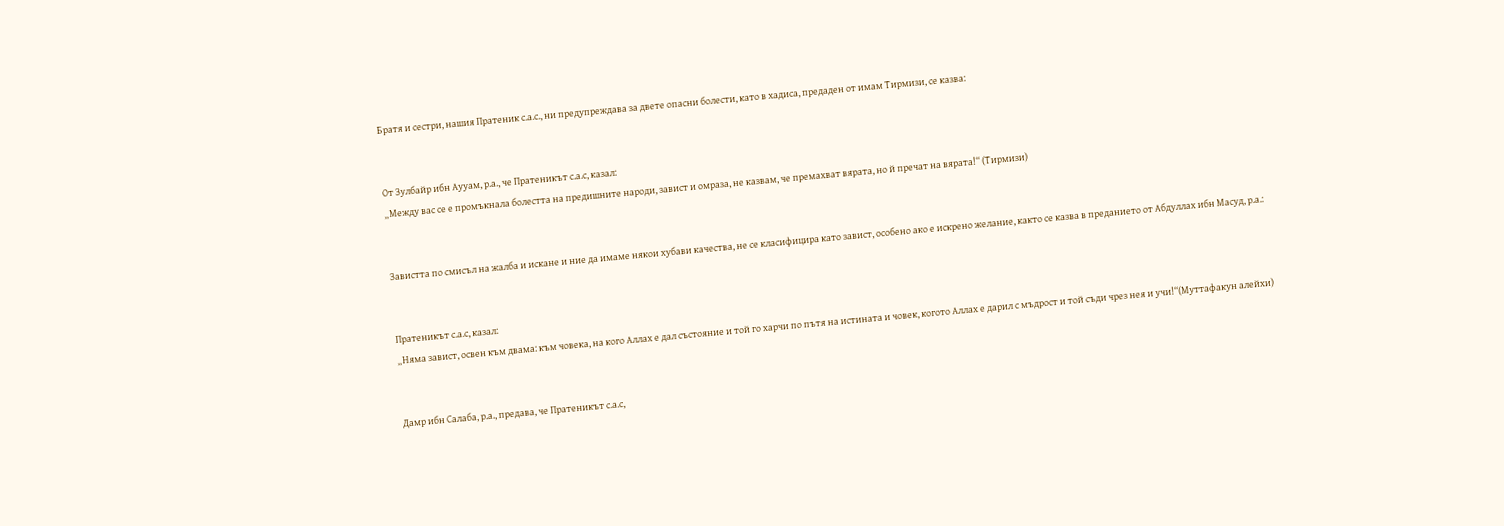Братя и сестри, нашия Пратеник с.а.с., ни предупреждава за двете опасни болести, като в хадиса, предаден от имам Тирмизи, се казва:


От Зулбайр ибн Аууам, р.а., че Пратеникът с.а.с, казал:
„Между вас се е промъкнала болестта на предишните народи, завист и омраза, не казвам, че премахват вярата, но й пречат на вярата!“ (Тирмизи)


Завистта по смисъл на жалба и искане и ние да имаме някои хубави качества, не се класифицира като завист, особено ако е искрено желание, както се казва в преданието от Абдуллах ибн Масуд, р.а.:


Пратеникът с.а.с, казал:
„Няма завист, освен към двама: към човека, на кого Аллах е дал състояние и той го харчи по пътя на истината и човек, когото Аллах е дарил с мъдрост и той съди чрез нея и учи!“(Муттафакун алейхи)


Дамр ибн Салаба, р.а., предава, че Пратеникът с.а.с,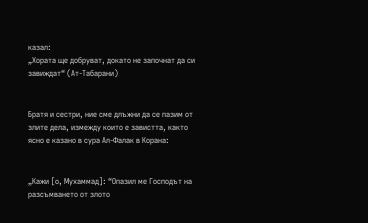казал:
„Хората ще добруват, докато не започнат да си завиждат“ (Ат-Табарани)


Братя и сестри, ние сме длъжни да се пазим от злите дела, измежду които е завистта, както ясно е казано в сура Ал-Фалак в Корана:


„Кажи [о, Мухаммад]: “Опазил ме Господът на разсъмването от злото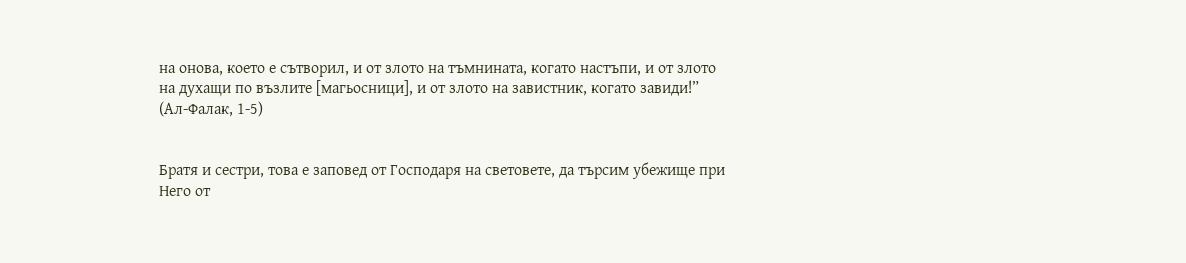на онова, което е сътворил, и от злото на тъмнината, когато настъпи, и от злото на духащи по възлите [магьосници], и от злото на завистник, когато завиди!”
(Ал-Фалак, 1-5)


Братя и сестри, това е заповед от Господаря на световете, да търсим убежище при Него от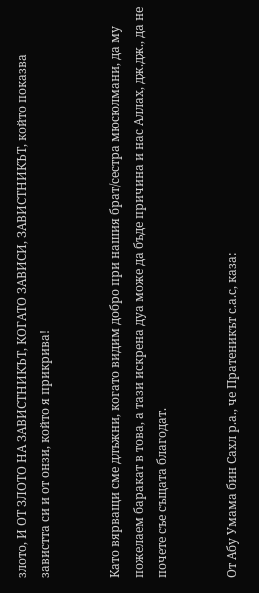злото, И ОТ ЗЛОТО НА ЗАВИСТНИКЪТ, КОГАТО ЗАВИСИ, ЗАВИСТНИКЪТ, който показва завистта си и от онзи, който я прикрива!


Като вярващи сме длъжни, когато видим добро при нашия брат/сестра мюсюлмани, да му пожелаем баракат в това, а тази искрена дуа може да бъде причина и нас Аллах, дж.дж., да не почете съе същата благодат.


От Абу Умама бин Сахл р.а., че Пратеникът с.а.с, каза: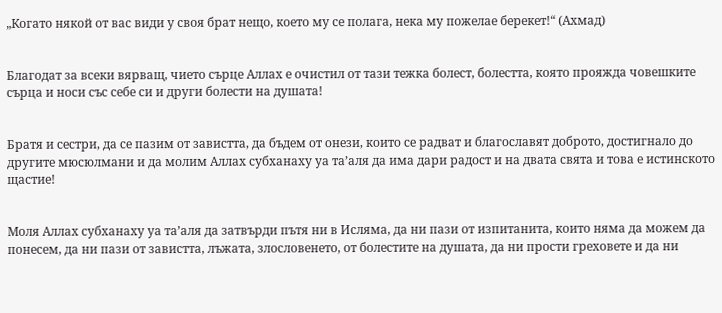„Когато някой от вас види у своя брат нещо, което му се полага, нека му пожелае берекет!“ (Ахмад)


Благодат за всеки вярващ, чието сърце Аллах е очистил от тази тежка болест, болестта, която прояжда човешките сърца и носи със себе си и други болести на душата!


Братя и сестри, да се пазим от завистта, да бъдем от онези, които се радват и благославят доброто, достигнало до другите мюсюлмани и да молим Аллах субханаху уа та’аля да има дари радост и на двата свята и това е истинското щастие!


Моля Аллах субханаху уа та’аля да затвърди пътя ни в Исляма, да ни пази от изпитанита, които няма да можем да понесем, да ни пази от завистта, лъжата, злословенето, от болестите на душата, да ни прости греховете и да ни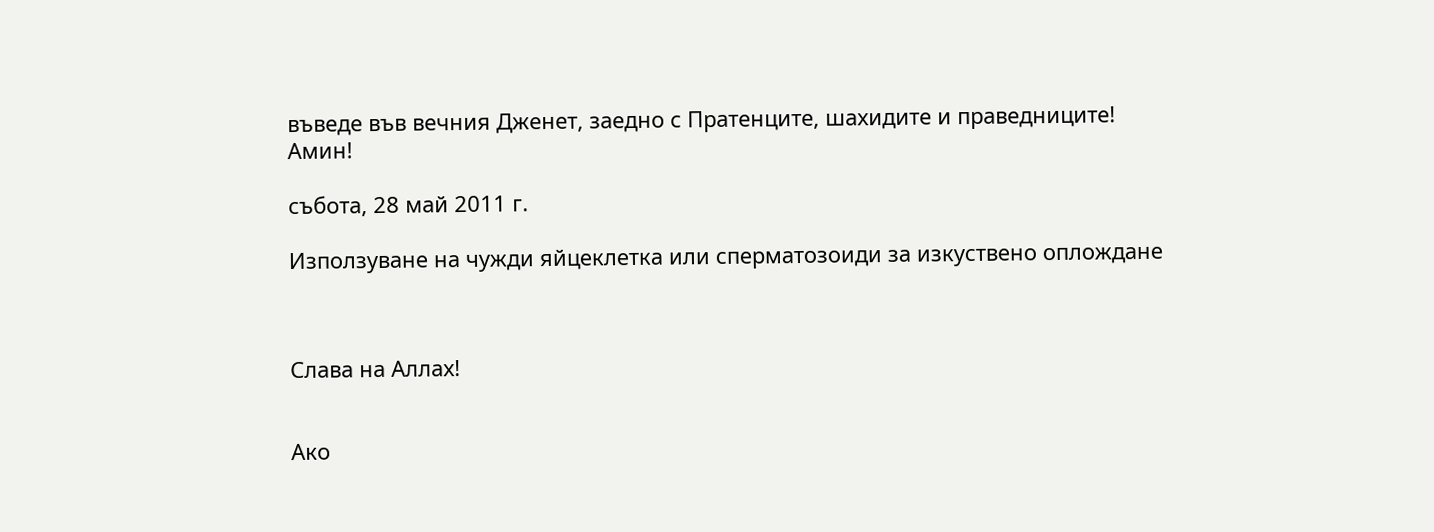въведе във вечния Дженет, заедно с Пратенците, шахидите и праведниците!
Амин!

събота, 28 май 2011 г.

Използуване на чужди яйцеклетка или сперматозоиди за изкуствено оплождане



Слава на Аллах!


Ако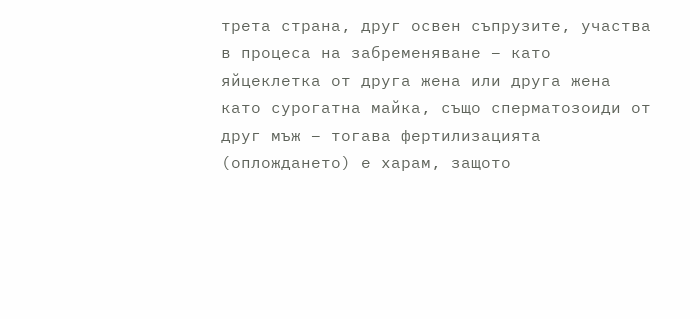трета страна, друг освен съпрузите, участва в процеса на забременяване – като яйцеклетка от друга жена или друга жена като сурогатна майка, също сперматозоиди от друг мъж – тогава фертилизацията (оплождането) е харам, защото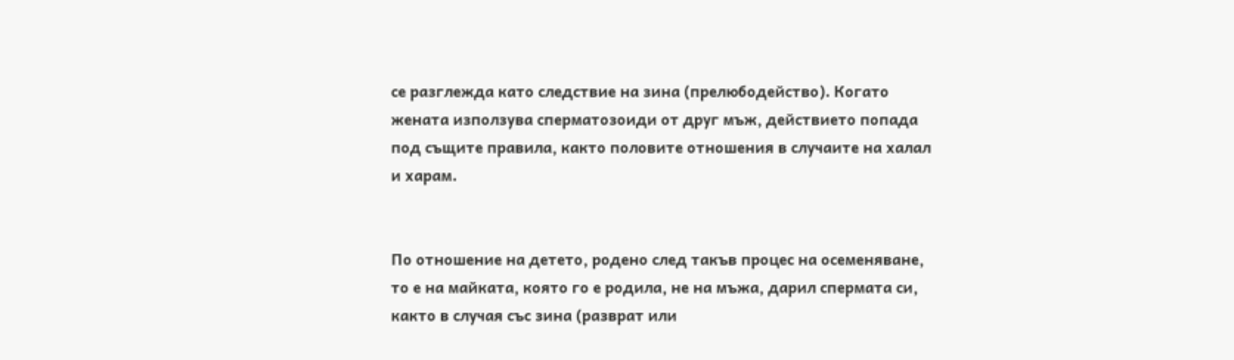се разглежда като следствие на зина (прелюбодейство). Когато жената използува сперматозоиди от друг мъж, действието попада под същите правила, както половите отношения в случаите на халал и харам.


По отношение на детето, родено след такъв процес на осеменяване, то е на майката, която го е родила, не на мъжа, дарил спермата си, както в случая със зина (разврат или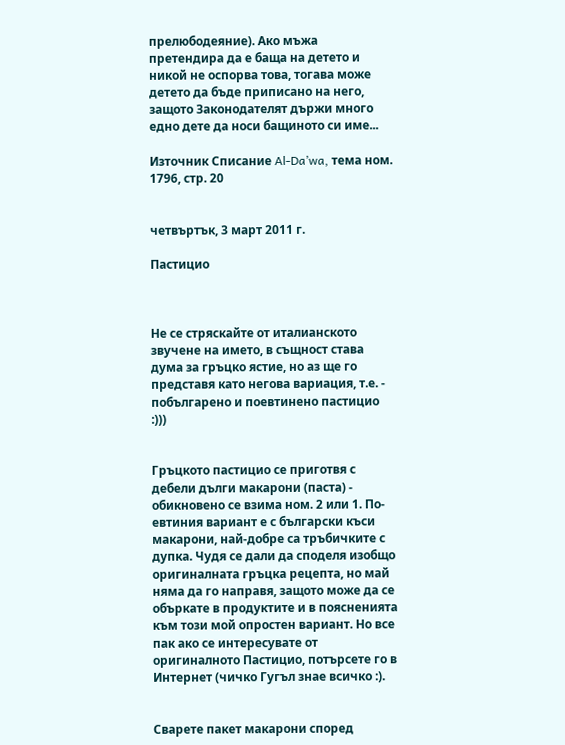прелюбодеяние). Ако мъжа претендира да е баща на детето и никой не оспорва това, тогава може детето да бъде приписано на него, защото Законодателят държи много едно дете да носи бащиното си име...

Източник Списание Al-Da’wa, тема ном. 1796, стр. 20


четвъртък, 3 март 2011 г.

Пастицио



Не се стряскайте от италианското звучене на името, в същност става дума за гръцко ястие, но аз ще го представя като негова вариация, т.е. - побългарено и поевтинено пастицио :)))


Гръцкото пастицио се приготвя с дебели дълги макарони (паста) - обикновено се взима ном. 2 или 1. По-евтиния вариант е с български къси макарони, най-добре са тръбичките с дупка. Чудя се дали да споделя изобщо оригиналната гръцка рецепта, но май няма да го направя, защото може да се объркате в продуктите и в поясненията към този мой опростен вариант. Но все пак ако се интересувате от оригиналното Пастицио, потърсете го в Интернет (чичко Гугъл знае всичко :).


Сварете пакет макарони според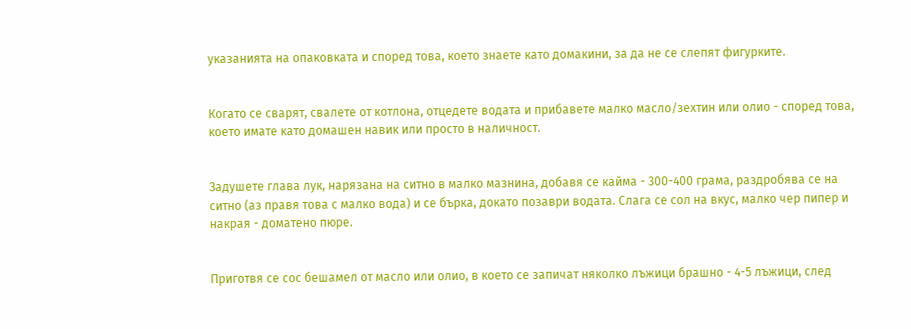указанията на опаковката и според това, което знаете като домакини, за да не се слепят фигурките.


Когато се сварят, свалете от котлона, отцедете водата и прибавете малко масло/зехтин или олио - според това, което имате като домашен навик или просто в наличност.


Задушете глава лук, нарязана на ситно в малко мазнина, добавя се кайма - 300-400 грама, раздробява се на ситно (аз правя това с малко вода) и се бърка, докато позаври водата. Слага се сол на вкус, малко чер пипер и накрая - доматено пюре.


Приготвя се сос бешамел от масло или олио, в което се запичат няколко лъжици брашно - 4-5 лъжици, след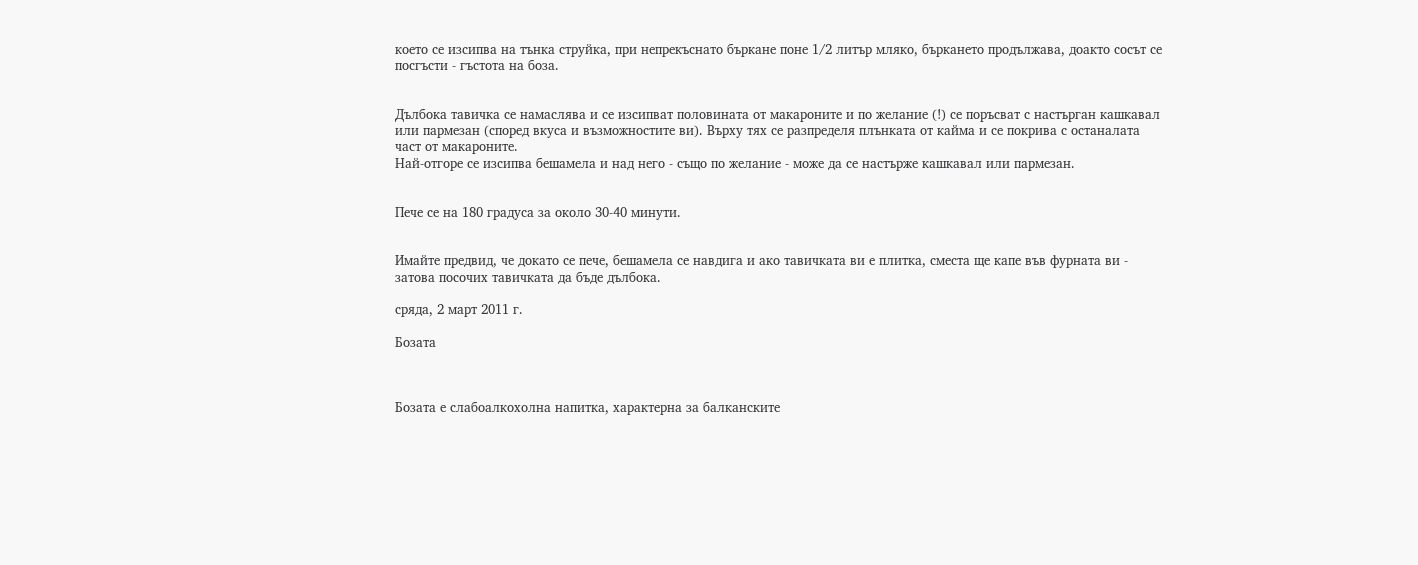което се изсипва на тънка струйка, при непрекъснато бъркане поне 1/2 литър мляко, бъркането продължава, доакто сосът се посгъсти - гъстота на боза.


Дълбока тавичка се намаслява и се изсипват половината от макароните и по желание (!) се поръсват с настърган кашкавал или пармезан (според вкуса и възможностите ви). Върху тях се разпределя плънката от кайма и се покрива с останалата част от макароните.
Най-отгоре се изсипва бешамела и над него - също по желание - може да се настърже кашкавал или пармезан.


Пече се на 180 градуса за около 30-40 минути.


Имайте предвид, че докато се пече, бешамела се навдига и ако тавичката ви е плитка, сместа ще капе във фурната ви - затова посочих тавичката да бъде дълбока.

сряда, 2 март 2011 г.

Бозата



Бозата е слабоалкохолна напитка, характерна за балканските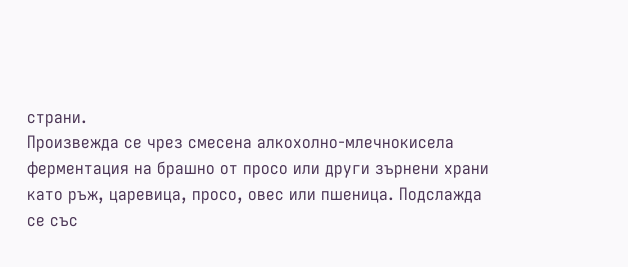страни.
Произвежда се чрез смесена алкохолно-млечнокисела ферментация на брашно от просо или други зърнени храни като ръж, царевица, просо, овес или пшеница. Подслажда се със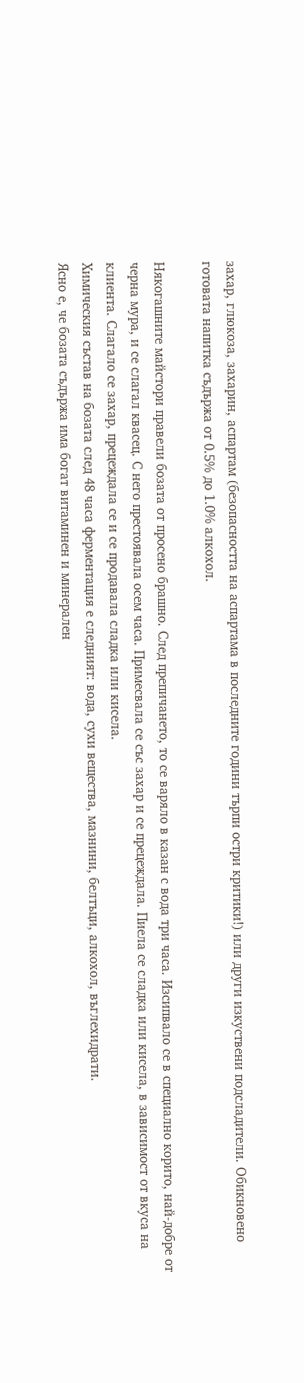захар, глюкоза, захарин, аспартам (безопасността на аспартама в последните години търпи остри критики!) или други изкуствени подсладители. Обикновено готовата напитка съдържа от 0.5% до 1.0% алкохол.

Някогашните майстори правели бозата от просено брашно. След препичането, то се варяло в казан с вода три часа. Изсипвало се в специално корито, най-добре от черна мура, и се слагал квасец. С него престоявала осем часа. Примесвала се със захар и се прецеждала. Пиела се сладка или кисела, в зависимост от вкуса на клиента. Слагало се захар, прецеждала се и се продавала сладка или кисела.
Химическия състав на бозата след 48 часа ферментация е следният: вода, сухи вещества, мазнини, белтъци, алкохол, въглехидрати.
Ясно е, че бозата съдържа има богат витаминен и минерален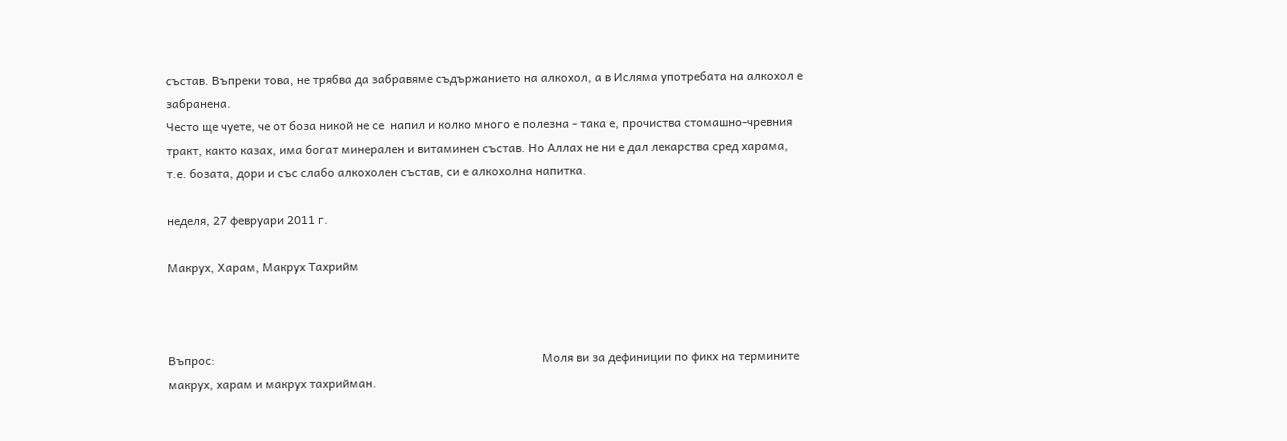състав. Въпреки това, не трябва да забравяме съдържанието на алкохол, а в Исляма употребата на алкохол е забранена.
Често ще чуете, че от боза никой не се  напил и колко много е полезна - така е, прочиства стомашно-чревния тракт, както казах, има богат минерален и витаминен състав. Но Аллах не ни е дал лекарства сред харама, т.е. бозата, дори и със слабо алкохолен състав, си е алкохолна напитка.

неделя, 27 февруари 2011 г.

Макрух, Харам, Макрух Тахрийм



Въпрос:                                                                                                             Моля ви за дефиниции по фикх на термините макрух, харам и макрух тахрийман.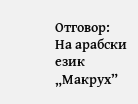Отговор:                                                                                                            На арабски език „Макрух”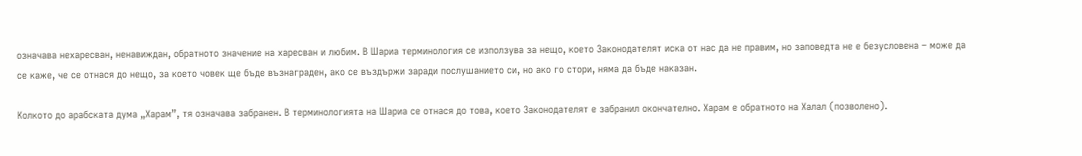означава нехаресван, ненавиждан, обратното значение на харесван и любим. В Шариа терминология се използува за нещо, което Законодателят иска от нас да не правим, но заповедта не е безусловена – може да се каже, че се отнася до нещо, за което човек ще бъде възнаграден, ако се въздържи заради послушанието си, но ако го стори, няма да бъде наказан.

Колкото до арабската дума „Харам”, тя означава забранен. В терминологията на Шариа се отнася до това, което Законодателят е забранил окончателно. Харам е обратното на Халал (позволено).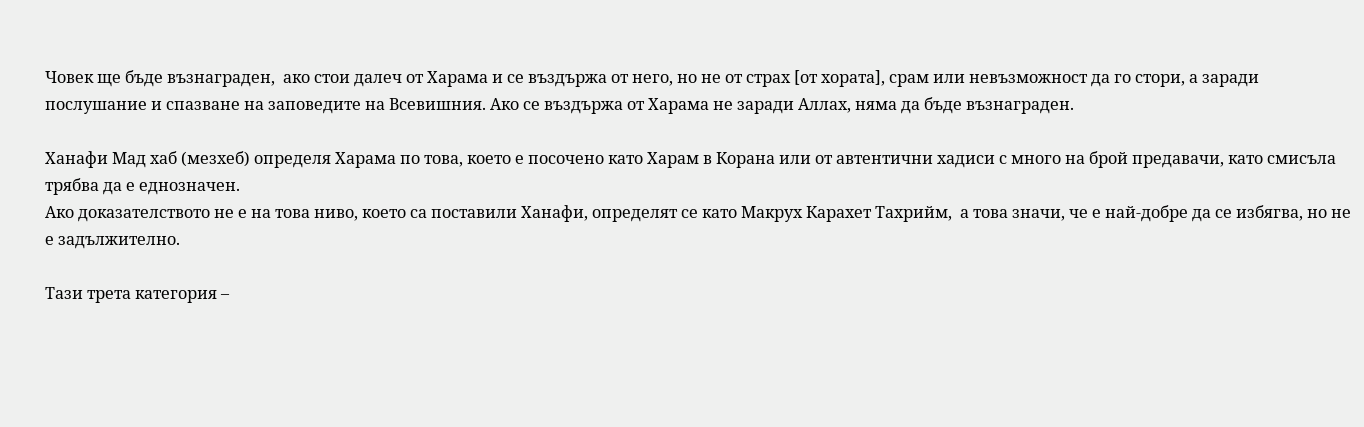Човек ще бъде възнаграден,  ако стои далеч от Харама и се въздържа от него, но не от страх [от хората], срам или невъзможност да го стори, а заради послушание и спазване на заповедите на Всевишния. Ако се въздържа от Харама не заради Аллах, няма да бъде възнаграден.

Ханафи Мад хаб (мезхеб) определя Харама по това, което е посочено като Харам в Корана или от автентични хадиси с много на брой предавачи, като смисъла трябва да е еднозначен.
Ако доказателството не е на това ниво, което са поставили Ханафи, определят се като Макрух Карахет Тахрийм,  а това значи, че е най-добре да се избягва, но не е задължително.

Тази трета категория –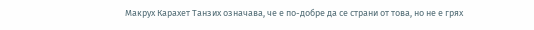Макрух Карахет Танзих означава, че е по-добре да се страни от това, но не е грях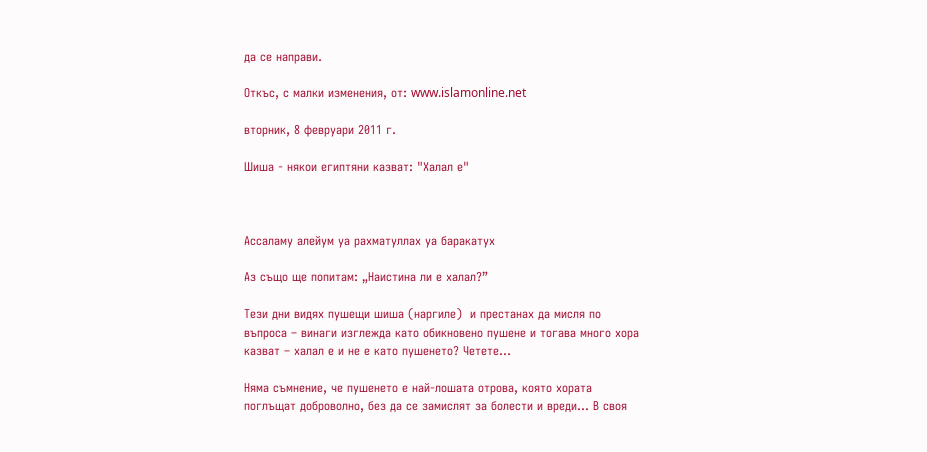да се направи.

Откъс, с малки изменения, от: www.islamonline.net

вторник, 8 февруари 2011 г.

Шиша - някои египтяни казват: "Халал е"



Ассаламу алейум уа рахматуллах уа баракатух

Аз също ще попитам: „Наистина ли е халал?”

Тези дни видях пушещи шиша (наргиле)  и престанах да мисля по въпроса – винаги изглежда като обикновено пушене и тогава много хора казват – халал е и не е като пушенето? Четете...

Няма съмнение, че пушенето е най-лошата отрова, която хората поглъщат доброволно, без да се замислят за болести и вреди... В своя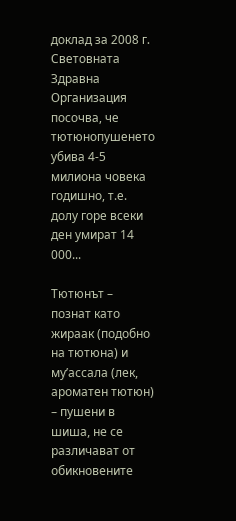доклад за 2008 г. Световната Здравна Организация посочва, че тютюнопушенето убива 4-5 милиона човека годишно, т.е. долу горе всеки ден умират 14 000...

Тютюнът – познат като жираак (подобно на тютюна) и му’ассала (лек, ароматен тютюн) – пушени в шиша, не се различават от обикновените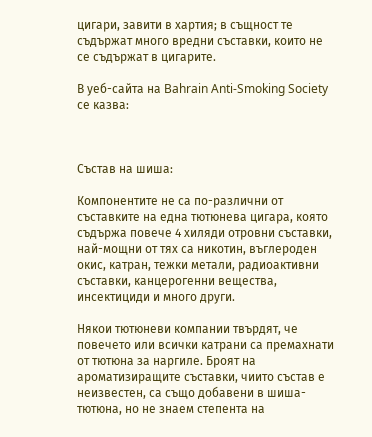цигари, завити в хартия; в същност те съдържат много вредни съставки, които не се съдържат в цигарите.

В уеб-сайта на Bahrain Anti-Smoking Society се казва:



Състав на шиша:

Компонентите не са по-различни от съставките на една тютюнева цигара, която съдържа повече 4 хиляди отровни съставки, най-мощни от тях са никотин, въглероден окис, катран, тежки метали, радиоактивни съставки, канцерогенни вещества, инсектициди и много други.

Някои тютюневи компании твърдят, че
повечето или всички катрани са премахнати от тютюна за наргиле. Броят на ароматизиращите съставки, чиито състав е неизвестен, са също добавени в шиша-тютюна, но не знаем степента на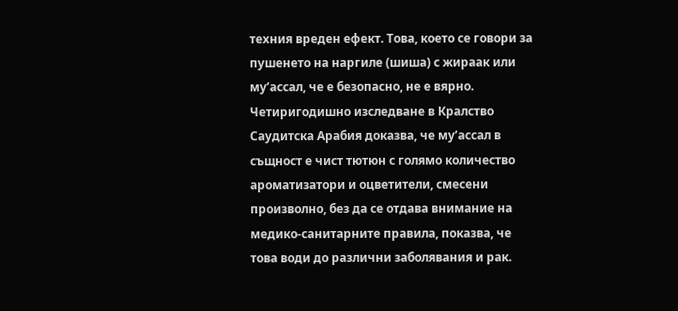техния вреден ефект. Това, което се говори за пушенето на наргиле (шиша) с жираак или му’ассал, че е безопасно, не е вярно. Четиригодишно изследване в Кралство Саудитска Арабия доказва, че му’ассал в същност е чист тютюн с голямо количество ароматизатори и оцветители, смесени произволно, без да се отдава внимание на медико-санитарните правила, показва, че това води до различни заболявания и рак.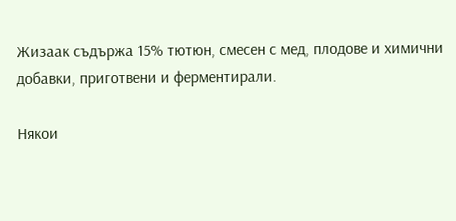Жизаак съдържа 15% тютюн, смесен с мед, плодове и химични добавки, приготвени и ферментирали.

Някои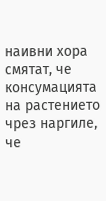наивни хора смятат, че консумацията на растението чрез наргиле, че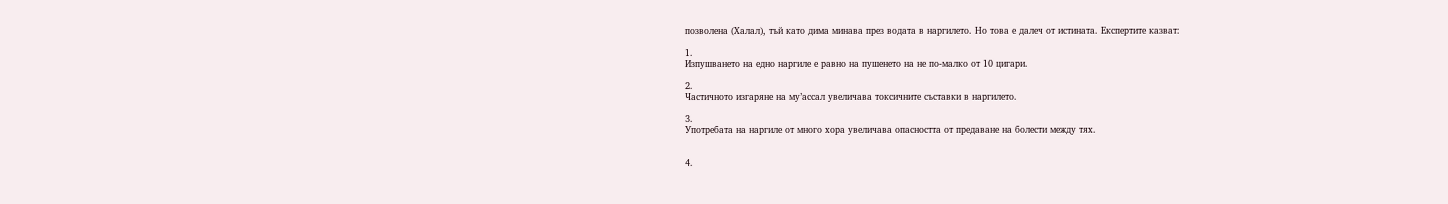позволена (Халал), тъй като дима минава през водата в наргилето. Но това е далеч от истината. Експертите казват:

1.
Изпушването на едно наргиле е равно на пушенето на не по-малко от 10 цигари.

2.
Частичното изгаряне на му’ассал увеличава токсичните съставки в наргилето.

3.
Употребата на наргиле от много хора увеличава опасността от предаване на болести между тях.


4.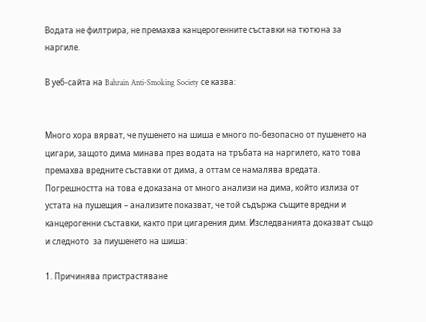Водата не филтрира, не премахва канцерогенните съставки на тютюна за наргиле.

В уеб-сайта на Bahrain Anti-Smoking Society се казва:


Много хора вярват, че пушенето на шиша е много по-безопасно от пушенето на цигари, защото дима минава през водата на тръбата на наргилето, като това премахва вредните съставки от дима, а оттам се намалява вредата.  Погрешността на това е доказана от много анализи на дима, който излиза от устата на пушещия – анализите показват, че той съдържа същите вредни и канцерогенни съставки, както при цигарения дим. Изследванията доказват също и следното  за пиушенето на шиша:

1. Причинява пристрастяване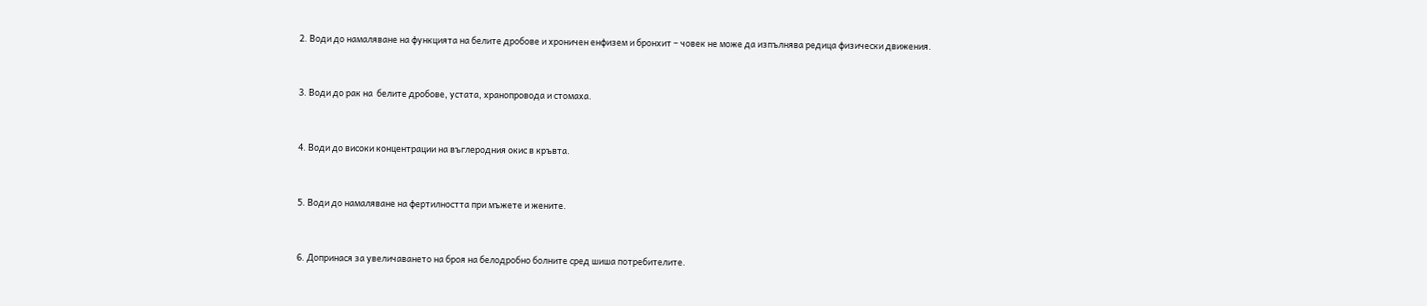2. Води до намаляване на функцията на белите дробове и хроничен енфизем и бронхит – човек не може да изпълнява редица физически движения.


3. Води до рак на  белите дробове, устата, хранопровода и стомаха.


4. Води до високи концентрации на въглеродния окис в кръвта.


5. Води до намаляване на фертилността при мъжете и жените.


6. Допринася за увеличаването на броя на белодробно болните сред шиша потребителите.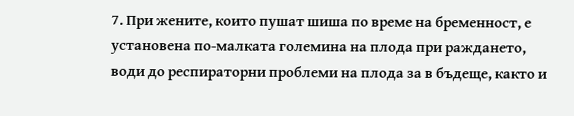7. При жените, които пушат шиша по време на бременност, е установена по-малката големина на плода при раждането,  води до респираторни проблеми на плода за в бъдеще, както и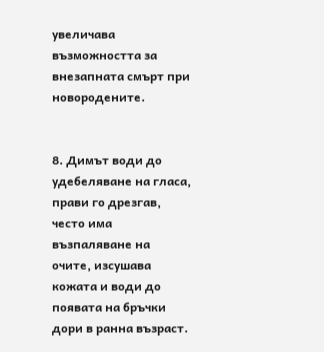увеличава възможността за внезапната смърт при новородените.


8. Димът води до удебеляване на гласа, прави го дрезгав, често има възпаляване на очите, изсушава кожата и води до появата на бръчки дори в ранна възраст.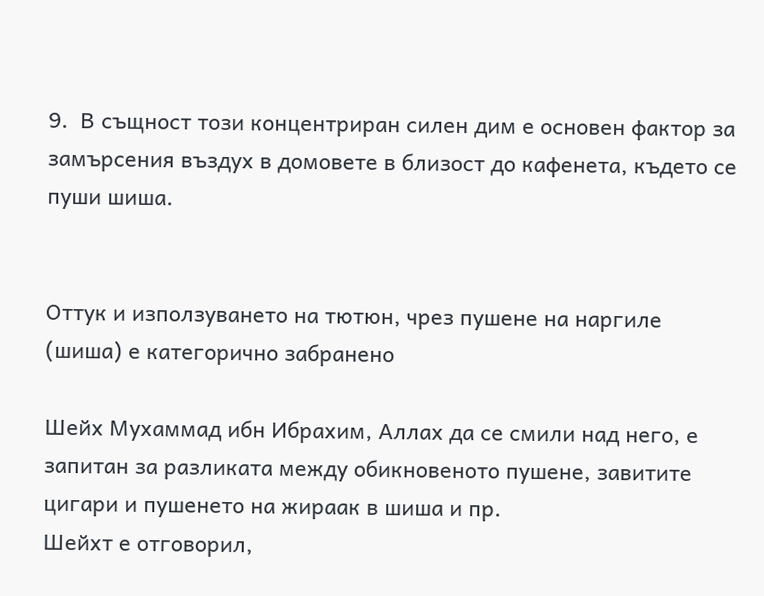9.  В същност този концентриран силен дим е основен фактор за замърсения въздух в домовете в близост до кафенета, където се пуши шиша.


Оттук и използуването на тютюн, чрез пушене на наргиле (шиша) е категорично забранено

Шейх Мухаммад ибн Ибрахим, Аллах да се смили над него, е запитан за разликата между обикновеното пушене, завитите цигари и пушенето на жираак в шиша и пр.
Шейхт е отговорил,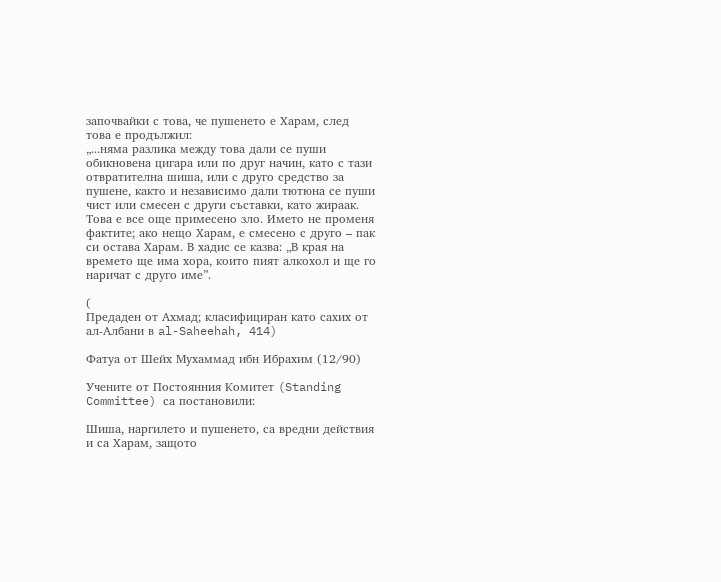започвайки с това, че пушенето е Харам, след това е продължил:
„...няма разлика между това дали се пуши обикновена цигара или по друг начин, като с тази отвратителна шиша, или с друго средство за пушене, както и независимо дали тютюна се пуши чист или смесен с други съставки, като жираак. Това е все още примесено зло. Името не променя фактите; ако нещо Харам, е смесено с друго – пак си остава Харам. В хадис се казва: „В края на времето ще има хора, които пият алкохол и ще го наричат с друго име”.

(
Предаден от Ахмад; класифициран като сахих от ал-Албани в al-Saheehah, 414)

Фатуа от Шейх Мухаммад ибн Ибрахим (12/90)

Учените от Постоянния Комитет (Standing Committee) са постановили:

Шиша, наргилето и пушенето, са вредни действия и са Харам, защото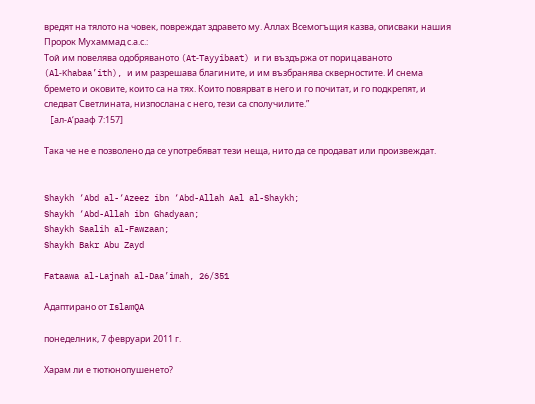вредят на тялото на човек, повреждат здравето му. Аллах Всемогъщия казва, описваки нашия Пророк Мухаммад с.а.с.:
Той им повелява одобряваното (At‑Tayyibaat) и ги въздържа от порицаваното (Al‑Khabaa’ith), и им разрешава благините, и им възбранява скверностите. И снема бремето и оковите, които са на тях. Които повярват в него и го почитат, и го подкрепят, и следват Светлината, низпослана с него, тези са сполучилите.”
 [aл-A‘рaaф 7:157]

Така че не е позволено да се употребяват тези неща, нито да се продават или произвеждат.


Shaykh ‘Abd al-‘Azeez ibn ‘Abd-Allah Aal al-Shaykh;
Shaykh ‘Abd-Allah ibn Ghadyaan;
Shaykh Saalih al-Fawzaan;
Shaykh Bakr Abu Zayd

Fataawa al-Lajnah al-Daa’imah, 26/351

Адаптирано от IslamQA

понеделник, 7 февруари 2011 г.

Харам ли е тютюнопушенето?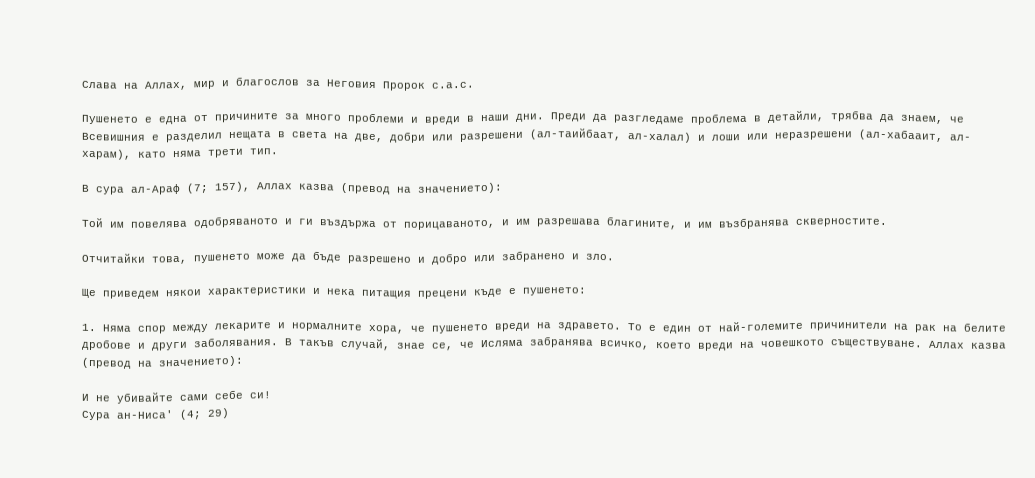Слава на Аллах, мир и благослов за Неговия Пророк с.а.с.

Пушенето е една от причините за много проблеми и вреди в наши дни. Преди да разгледаме проблема в детайли, трябва да знаем, че Всевишния е разделил нещата в света на две, добри или разрешени (ал-таийбаат, ал-халал) и лоши или неразрешени (ал-хабааит, ал-харам), като няма трети тип.

В сура ал-Араф (7; 157), Аллах казва (превод на значението):

Той им повелява одобряваното и ги въздържа от порицаваното, и им разрешава благините, и им възбранява скверностите.

Отчитайки това, пушенето може да бъде разрешено и добро или забранено и зло.

Ще приведем някои характеристики и нека питащия прецени къде е пушенето:

1. Няма спор между лекарите и нормалните хора, че пушенето вреди на здравето. То е един от най-големите причинители на рак на белите дробове и други заболявания. В такъв случай, знае се, че Исляма забранява всичко, което вреди на човешкото съществуване. Аллах казва (превод на значението):

И не убивайте сами себе си!
Сура ан-Ниса' (4; 29)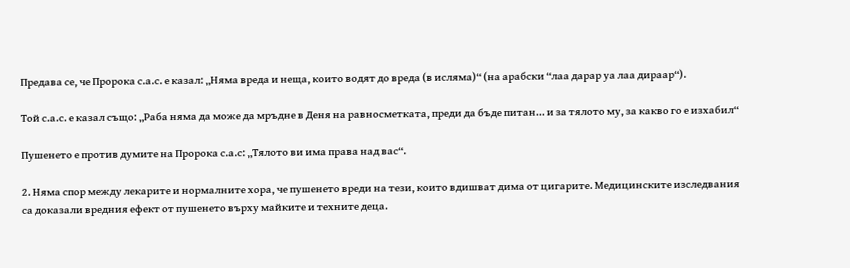Предава се, че Пророка с.а.с. е казал: „Няма вреда и неща, които водят до вреда (в исляма)“ (на арабски “лаа дарар уа лаа дираар“).

Той с.а.с. е казал също: „Раба няма да може да мръдне в Деня на равносметката, преди да бъде питан... и за тялото му, за какво го е изхабил“

Пушенето е против думите на Пророка с.а.с: „Тялото ви има права над вас“.

2. Няма спор между лекарите и нормалните хора, че пушенето вреди на тези, които вдишват дима от цигарите. Медицинските изследвания са доказали вредния ефект от пушенето върху майките и техните деца.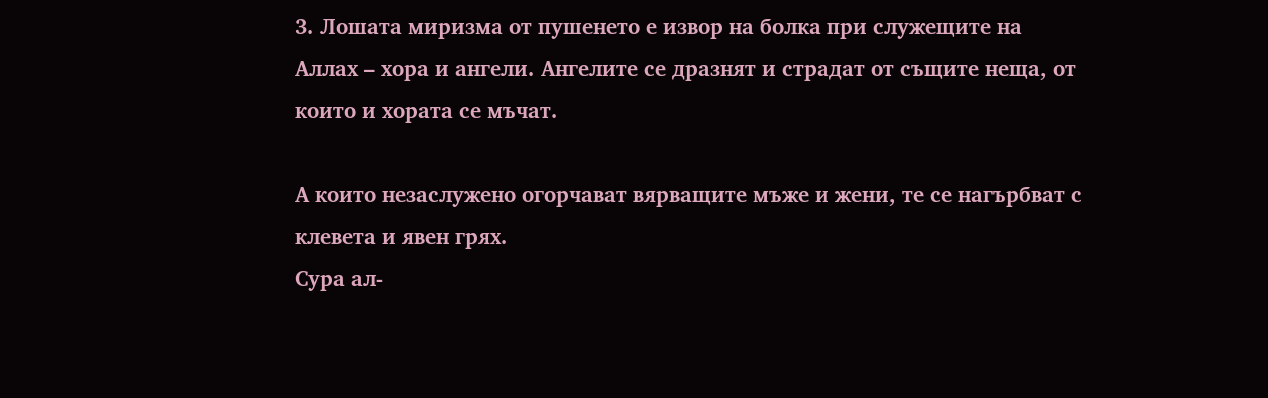3. Лошата миризма от пушенето е извор на болка при служещите на Аллах – хора и ангели. Ангелите се дразнят и страдат от същите неща, от които и хората се мъчат.

А които незаслужено огорчават вярващите мъже и жени, те се нагърбват с клевета и явен грях.
Сура ал-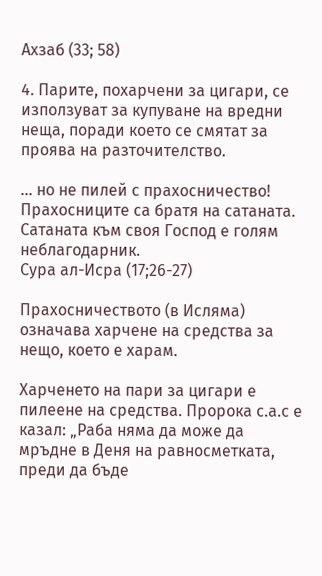Ахзаб (33; 58)

4. Парите, похарчени за цигари, се използуват за купуване на вредни неща, поради което се смятат за проява на разточителство.

... но не пилей с прахосничество!  Прахосниците са братя на сатаната. Сатаната към своя Господ е голям неблагодарник.
Сура ал-Исра (17;26-27)

Прахосничеството (в Исляма) означава харчене на средства за нещо, което е харам.

Харченето на пари за цигари е пилеене на средства. Пророка с.а.с е казал: „Раба няма да може да мръдне в Деня на равносметката, преди да бъде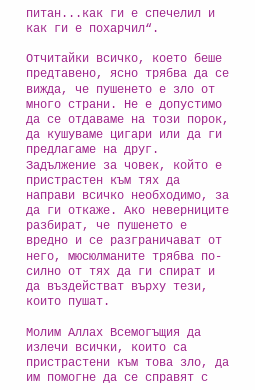питан...как ги е спечелил и как ги е похарчил“.

Отчитайки всичко, което беше предтавено, ясно трябва да се вижда, че пушенето е зло от много страни. Не е допустимо да се отдаваме на този порок, да кушуваме цигари или да ги предлагаме на друг. Задължение за човек, който е пристрастен към тях да направи всичко необходимо, за да ги откаже. Ако неверниците разбират, че пушенето е вредно и се разграничават от него, мюсюлманите трябва по-силно от тях да ги спират и да въздействат върху тези, които пушат.

Молим Аллах Всемогъщия да излечи всички, които са пристрастени към това зло, да им помогне да се справят с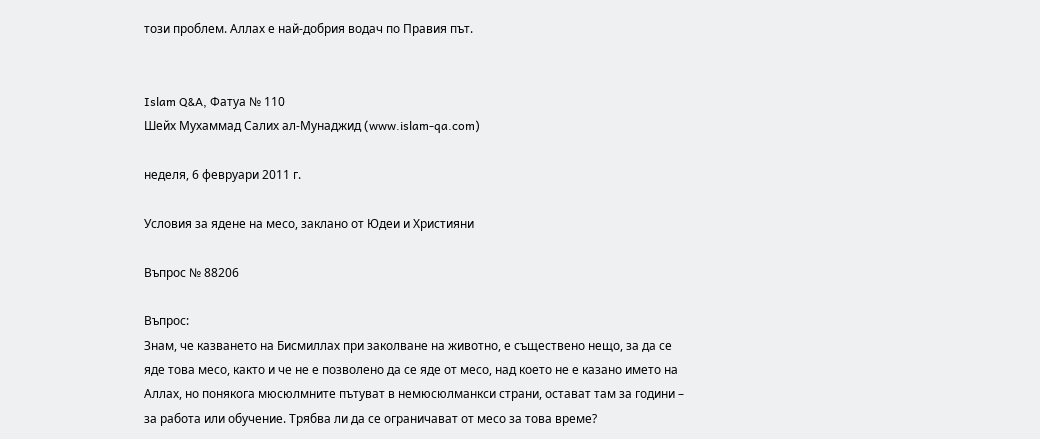този проблем. Аллах е най-добрия водач по Правия път.


Islam Q&A, Фатуа № 110
Шейх Мухаммад Салих ал-Мунаджид (www.islam-qa.com)

неделя, 6 февруари 2011 г.

Условия за ядене на месо, заклано от Юдеи и Християни

Въпрос № 88206

Въпрос:
Знам, че казването на Бисмиллах при заколване на животно, е съществено нещо, за да се яде това месо, както и че не е позволено да се яде от месо, над което не е казано името на Аллах, но понякога мюсюлмните пътуват в немюсюлманкси страни, остават там за години – за работа или обучение. Трябва ли да се ограничават от месо за това време?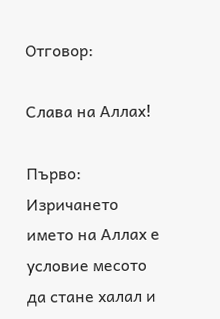Отговор:

Слава на Аллах!

Първо:
Изричането името на Аллах е условие месото да стане халал и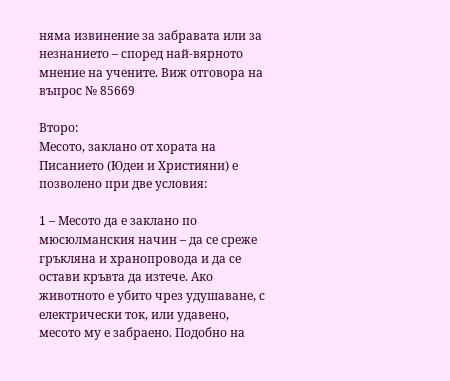няма извинение за забравата или за незнанието – според най-вярното мнение на учените. Виж отговора на въпрос № 85669

Второ:
Месото, заклано от хората на Писанието (Юдеи и Християни) е позволено при две условия:

1 – Месото да е заклано по мюсюлманския начин – да се среже гръкляна и хранопровода и да се остави кръвта да изтече. Ако животното е убито чрез удушаване, с електрически ток, или удавено, месото му е забраено. Подобно на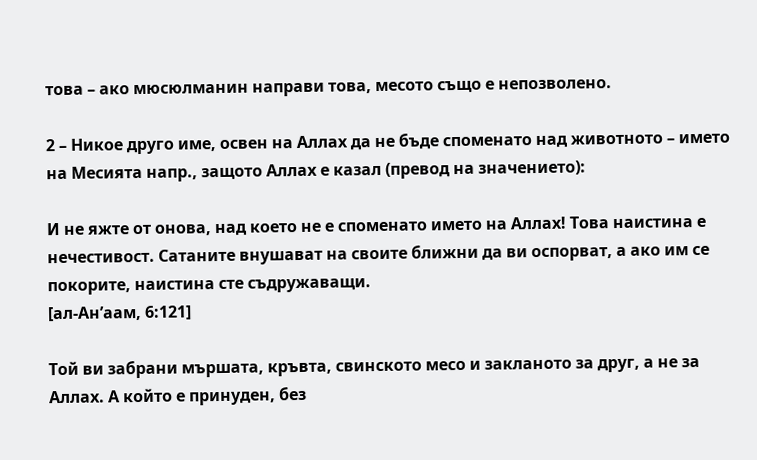това – ако мюсюлманин направи това, месото също е непозволено.

2 – Никое друго име, освен на Аллах да не бъде споменато над животното – името на Месията напр., защото Аллах е казал (превод на значението):

И не яжте от онова, над което не е споменато името на Аллах! Това наистина е нечестивост. Сатаните внушават на своите ближни да ви оспорват, а ако им се покорите, наистина сте съдружаващи.
[ал-Aн’aaм, 6:121]

Той ви забрани мършата, кръвта, свинското месо и закланото за друг, а не за Аллах. А който е принуден, без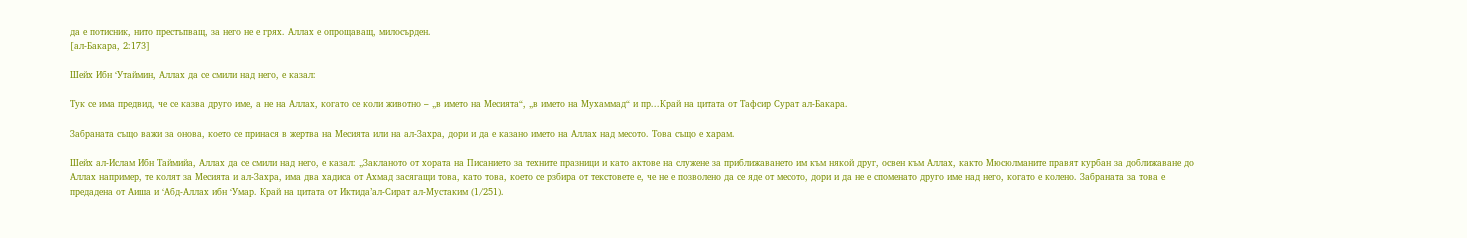да е потисник, нито престъпващ, за него не е грях. Аллах е опрощаващ, милосърден.
[ал-Бакара, 2:173]

Шейх Ибн ‘Утаймин, Аллах да се смили над него, е казал:

Тук се има предвид, че се казва друго име, а не на Аллах, когато се коли животно – „в името на Месията“, „в името на Мухаммад“ и пр...Край на цитата от Тафсир Сурат ал-Бакара.

Забраната също важи за онова, което се принася в жертва на Месията или на ал-Захра, дори и да е казано името на Аллах над месото. Това също е харам.

Шейх ал-Ислам Ибн Таймийа, Аллах да се смили над него, е казал: „Закланото от хората на Писанието за техните празници и като актове на служене за приближаването им към някой друг, освен към Аллах, както Мюсюлманите правят курбан за доближаване до Аллах например, те колят за Месията и ал-Захра, има два хадиса от Ахмад засягащи това, като това, което се рзбира от текстовете е, че не е позволено да се яде от месото, дори и да не е споменато друго име над него, когато е колено. Забраната за това е предадена от Аиша и ‘Абд-Аллах ибн ‘Умар. Край на цитата от Иктида’ал-Сират ал-Мустаким (1/251).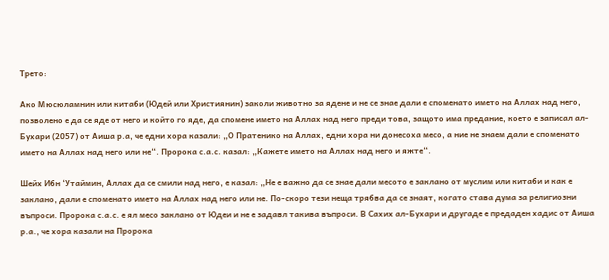Трето:

Ако Мюсюламнин или китаби (Юдей или Християнин) заколи животно за ядене и не се знае дали е споменато името на Аллах над него, позволено е да се яде от него и който го яде, да спомене името на Аллах над него преди това, защото има предание, което е записал ал-Бухари (2057) от Аиша р.а, че едни хора казали: „О Пратенико на Аллах, едни хора ни донесоха месо, а ние не знаем дали е споменато името на Аллах над него или не“. Пророка с.а.с. казал: „Кажете името на Аллах над него и яжте“.

Шейх Ибн ‘Утаймин, Аллах да се смили над него, е казал: „Не е важно да се знае дали месото е заклано от муслим или китаби и как е заклано, дали е споменато името на Аллах над него или не. По-скоро тези неща трябва да се знаят, когато става дума за религиозни въпроси. Пророка с.а.с. е ял месо заклано от Юдеи и не е задавл такива въпроси. В Сахих ал-Бухари и другаде е предаден хадис от Аиша р.а., че хора казали на Пророка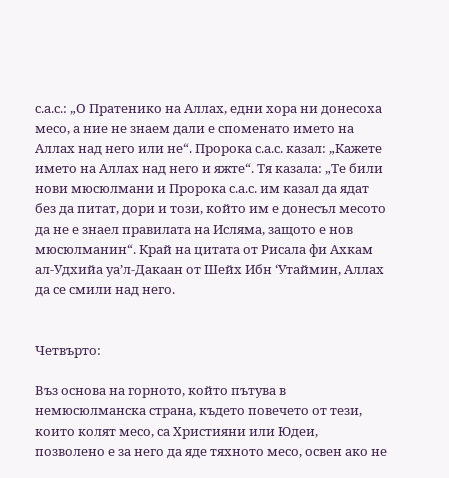с.а.с.: „О Пратенико на Аллах, едни хора ни донесоха месо, а ние не знаем дали е споменато името на Аллах над него или не“. Пророка с.а.с. казал: „Кажете името на Аллах над него и яжте“. Тя казала: „Те били нови мюсюлмани и Пророка с.а.с. им казал да ядат без да питат, дори и този, който им е донесъл месото да не е знаел правилата на Исляма, защото е нов мюсюлманин“. Край на цитата от Рисала фи Ахкам ал-Удхийа уа’л-Дакаан от Шейх Ибн ‘Утаймин, Аллах да се смили над него.


Четвърто:

Въз основа на горното, който пътува в немюсюлманска страна, където повечето от тези, които колят месо, са Християни или Юдеи, позволено е за него да яде тяхното месо, освен ако не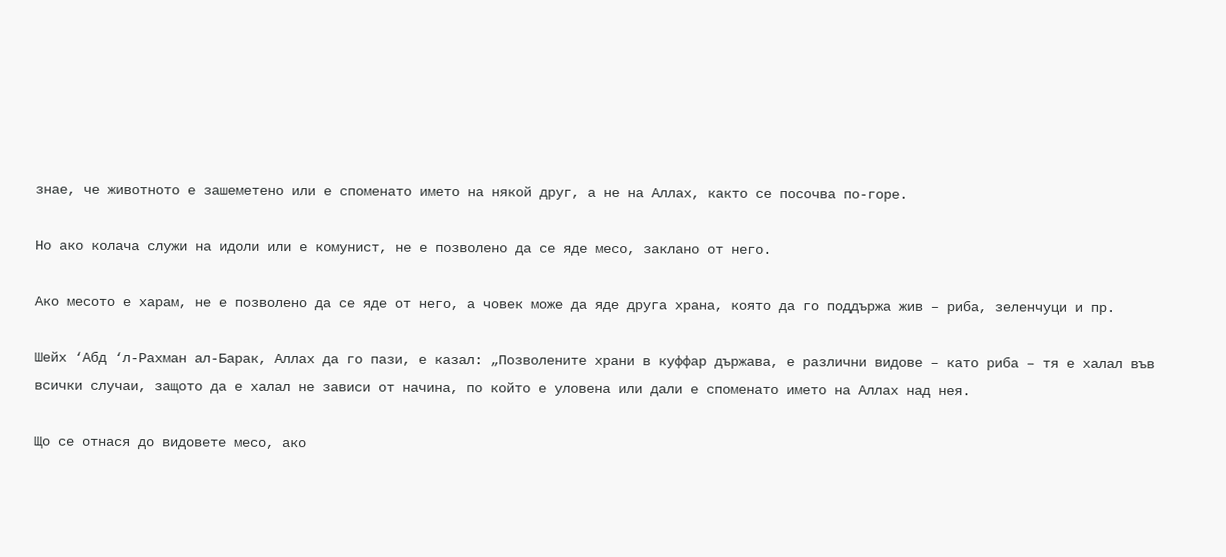знае, че животното е зашеметено или е споменато името на някой друг, а не на Аллах, както се посочва по-горе.

Но ако колача служи на идоли или е комунист, не е позволено да се яде месо, заклано от него.

Ако месото е харам, не е позволено да се яде от него, а човек може да яде друга храна, която да го поддържа жив – риба, зеленчуци и пр.

Шейх ‘Абд ‘л-Рахман ал-Барак, Аллах да го пази, е казал: „Позволените храни в куффар държава, е различни видове – като риба – тя е халал във всички случаи, защото да е халал не зависи от начина, по който е уловена или дали е споменато името на Аллах над нея.

Що се отнася до видовете месо, ако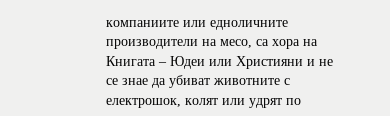компаниите или едноличните производители на месо, са хора на Книгата – Юдеи или Християни и не се знае да убиват животните с електрошок, колят или удрят по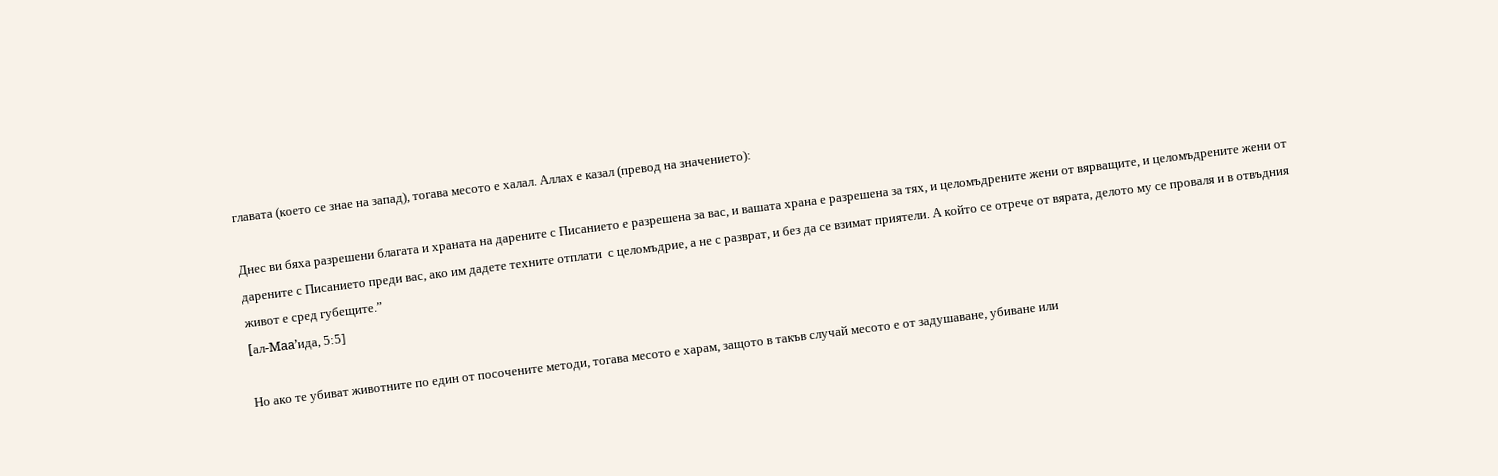главата (което се знае на запад), тогава месото е халал. Аллах е казал (превод на значението):

Днес ви бяха разрешени благата и храната на дарените с Писанието е разрешена за вас, и вашата храна е разрешена за тях, и целомъдрените жени от вярващите, и целомъдрените жени от дарените с Писанието преди вас, ако им дадете техните отплати  с целомъдрие, а не с разврат, и без да се взимат приятели. А който се отрече от вярата, делото му се проваля и в отвъдния живот е сред губещите.”
[aл-Maa’ида, 5:5]

Но ако те убиват животните по един от посочените методи, тогава месото е харам, защото в такъв случай месото е от задушаване, убиване или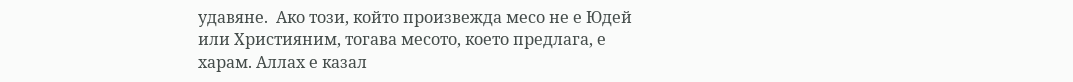удавяне.  Ако този, който произвежда месо не е Юдей или Християним, тогава месото, което предлага, е харам. Аллах е казал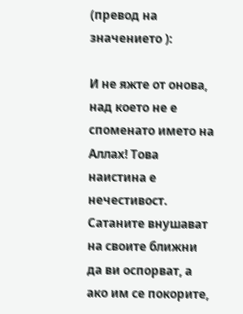(превод на значението ):

И не яжте от онова, над което не е споменато името на Аллах! Това наистина е нечестивост. Сатаните внушават на своите ближни да ви оспорват, а ако им се покорите,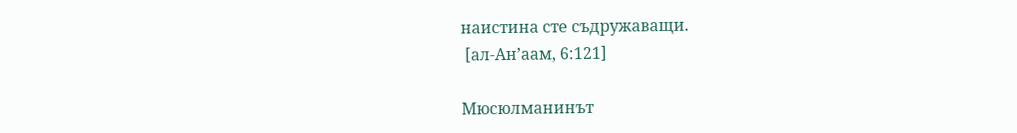наистина сте съдружаващи.
 [ал-Aн’aaм, 6:121]

Мюсюлманинът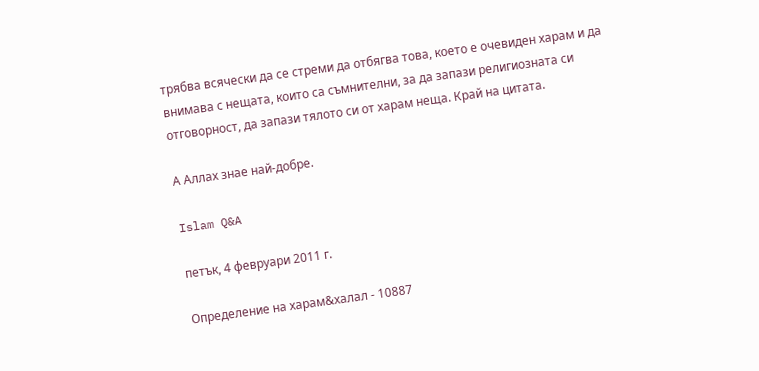трябва всячески да се стреми да отбягва това, което е очевиден харам и да внимава с нещата, които са съмнителни, за да запази религиозната си отговорност, да запази тялото си от харам неща. Край на цитата.

А Аллах знае най-добре.

Islam Q&A

петък, 4 февруари 2011 г.

Определение на харам&халал - 10887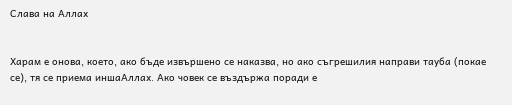Слава на Аллах


Харам е онова, което, ако бъде извършено се наказва, но ако съгрешилия направи тауба (покае се), тя се приема иншаАллах. Ако човек се въздържа поради е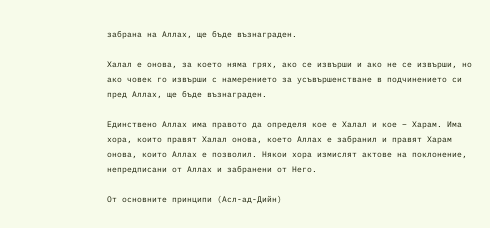забрана на Аллах, ще бъде възнаграден.

Халал е онова, за което няма грях, ако се извърши и ако не се извърши, но ако човек го извърши с намерението за усъвършенстване в подчинението си пред Аллах, ще бъде възнаграден.

Единствено Аллах има правото да определя кое е Халал и кое – Харам. Има хора, които правят Халал онова, което Аллах е забранил и правят Харам онова, които Аллах е позволил. Някои хора измислят актове на поклонение, непредписани от Аллах и забранени от Него.

От основните принципи (Асл-ад-Дийн)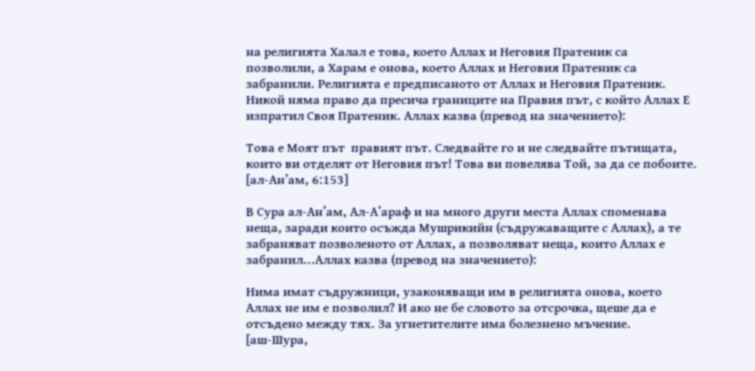на религията Халал е това, което Аллах и Неговия Пратеник са позволили, а Харам е онова, което Аллах и Неговия Пратеник са забранили. Религията е предписаното от Аллах и Неговия Пратеник. Никой няма право да пресича границите на Правия път, с който Аллах Е изпратил Своя Пратеник. Аллах казва (превод на значението):

Това е Моят път  правият път. Следвайте го и не следвайте пътищата, които ви отделят от Неговия път! Това ви повелява Той, за да се побоите.
[ал-Ан’ам, 6:153]

В Сура ал-Ан’ам, Ал-А’араф и на много други места Аллах споменава неща, заради които осъжда Мушрикийн (съдружаващите с Аллах), а те забраняват позволеното от Аллах, а позволяват неща, които Аллах е забранил...Аллах казва (превод на значението):

Нима имат съдружници, узаконяващи им в религията онова, което Аллах не им е позволил? И ако не бе словото за отсрочка, щеше да е отсъдено между тях. За угнетителите има болезнено мъчение.
[аш-Шура,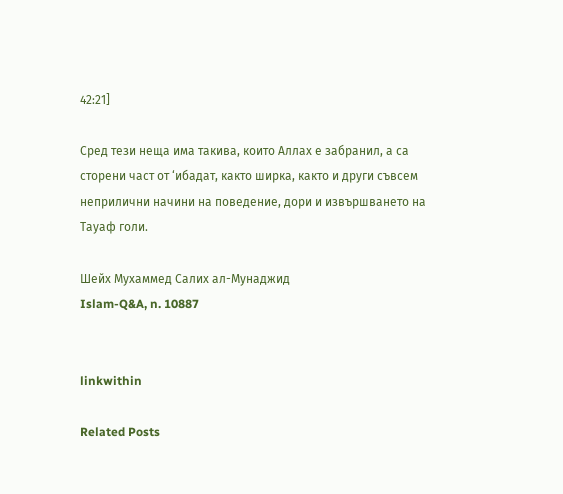42:21]

Сред тези неща има такива, които Аллах е забранил, а са сторени част от ‘ибадат, както ширка, както и други съвсем неприлични начини на поведение, дори и извършването на Тауаф голи.

Шейх Мухаммед Салих ал-Мунаджид
Islam-Q&A, n. 10887


linkwithin

Related Posts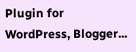Plugin for WordPress, Blogger...